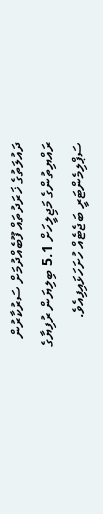ދައުލަތުގެ ޚަރަދުތައް ފޫބެއްދުމަށް ސަރުކާރުން ރައްޔިތުންގެ މަޖިލީހަށް 5.1 ބިލިޔަން ރުފިޔާގެ ސަޕްލިމެންޓަރީ ބަޖެޓެއް ހުށަހަޅައިފިއެވެ.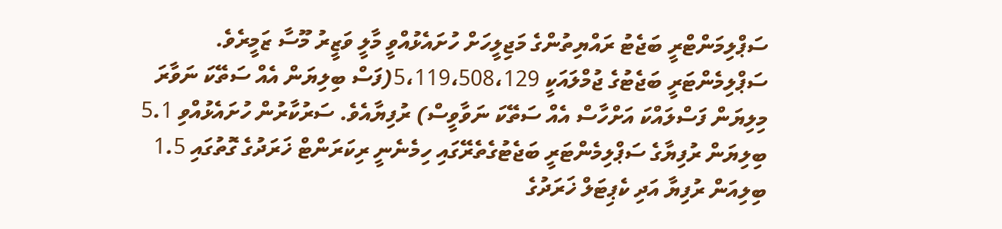ސަޕްލިމަންޓްރީ ބަޖެޓު ރައްޔިތުންގެ މަޖިލީހަށް ހުށައެޅުއްވީ މާލީ ވަޒީރު މޫސާ ޒަމީރެވެ.
ސަޕްލިމެންޓަރީ ބަޖެޓުގެ ޖުމްލައަކީ 5،119،508،129(ފަސް ބިލިޔަން އެއް ސަތޭކަ ނަވާރަ މިލިޔަން ފަސްލައްކަ އަށްހާސް އެއް ސަތޭކަ ނަވާވީސް) ރުފިޔާއެވެ. ސަރުކާރުން ހުށައެޅުއްވި 5.1 ބިލިޔަން ރުފިޔާގެ ސަޕްލިމެންޓަރީ ބަޖެޓުގެތެރޭގައި ހިމެނެނީ ރިކަރަންޓް ޚަރަދުގެ ގޮތުގައި 1.5 ބިލިއަން ރުފިޔާ އަދި ކެޕިޓަލް ޚަރަދުގެ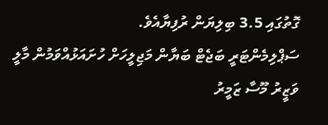ގޮތުގައި 3.5 ބިލިޔަން ރުފިޔާއެވެ.
ސަޕްލިމެންޓަރީ ބަޖެޓް ބަޔާން މަޖިލީހަށް ހުށައަޅުއްވަމުން މާލީ ވަޒީރު މޫސާ ޒަމީރު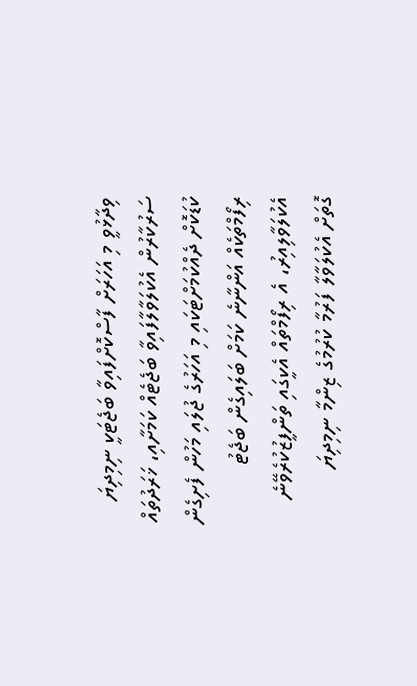ވިދާޅުވީ މި އަހަރަށް ފާސްކޮށްފައިވާ ބަޖެޓަކީ ނިމިދިޔަ ސަރުކާރުން އެކުލަވާލާފައިވާ ބަޖެޓެއް ކަމަށާއި، ޚަރަދުތައް ކުޑަކޮށް ދެއްކުމަށްޓަކައި މި އަހަރުގެ ޖުލައި މަހުން ފެށިގެން ރިފޯމްތަކެއް އަންނާނެ ކަމަށް ބަލައިގެން ބަޖެޓު އެކުލަވާލިއިރު، އެ ރިފޯމްތައް އެކީގައި ތަންފީޒުކުރެވޭނެ ގޮތަށް އެކުލަވާލާ ފަރުމާ ކުރުމުގެ ޒިންމާ ނިމިދިޔަ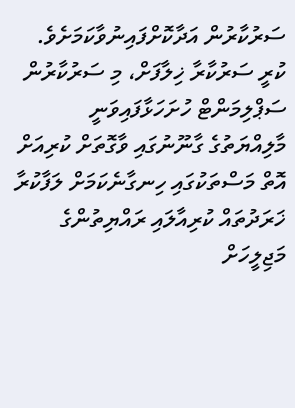ސަރުކާރުން އަދާކޮށްފައިނުވާކަމަށެވެ.
ކުރީ ސަރުކާރާ ޚިލާފަށް، މި ސަރުކާރުން ސަޕްލިމަންޓް ހުށަހަޅާފައިވަނީ މާލިއްޔަތުގެ ގާނޫނުގައި ވާގޮތަށް ކުރިއަށް އޮތް މަސްތަކުގައި ހިނގާނެކަމަށް ލަފާކުރާ ޚަރަދުތައް ކުރިއާލައި ރައްޔިތުންގެ މަޖިލީހަށް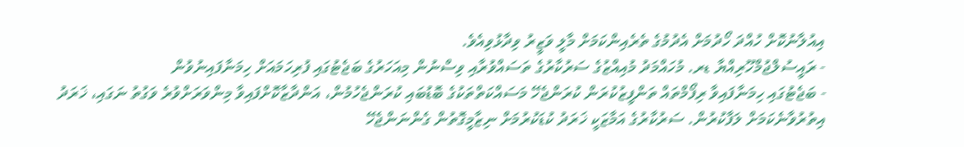އިއުލާނުކޮށް ހުއްދަ ހޯދުމަށް އެދުމުގެ ތެރެއިންކަމަށް މާލީ ވަޒީރު ވިދާޅުވިއެވެ.
- ރައީސުލްޖުމްހޫރިއްޔާ ޑރ. މުހައްމަދު މުއިއްޒުގެ ސަރުކާރުގެ ތަސައްވުރާއި ވިސްނުން މިއަހަރުގެ ބަޖެޓުގައި ފުރިހަމައަށް ހިމަނާފައިނުވުން
- ބަޖެޓުގައި ހިމަނާފައިވާ ރިފޯމްތައް ތަންފީޒުކުރަން ކުރަންޖެހޭ މަސައްކަތްތަކުގެ ބޮޑުބައި ކުރަންޖެހުމުން، އަންދާޒާކޮށްފައިވާ މިންވަރަށްވުރެ ވަގުތު ނަގައި، ޚަރަދު އިތުރުވާނެކަމަށް ލަފާކުރުން. ސަރުކާރުގެ އަމާޒަކީ ޚަރަދު ކުޑަކުރުމަށް ނިޒާމީގޮތުން ގެންނަންޖެހޭ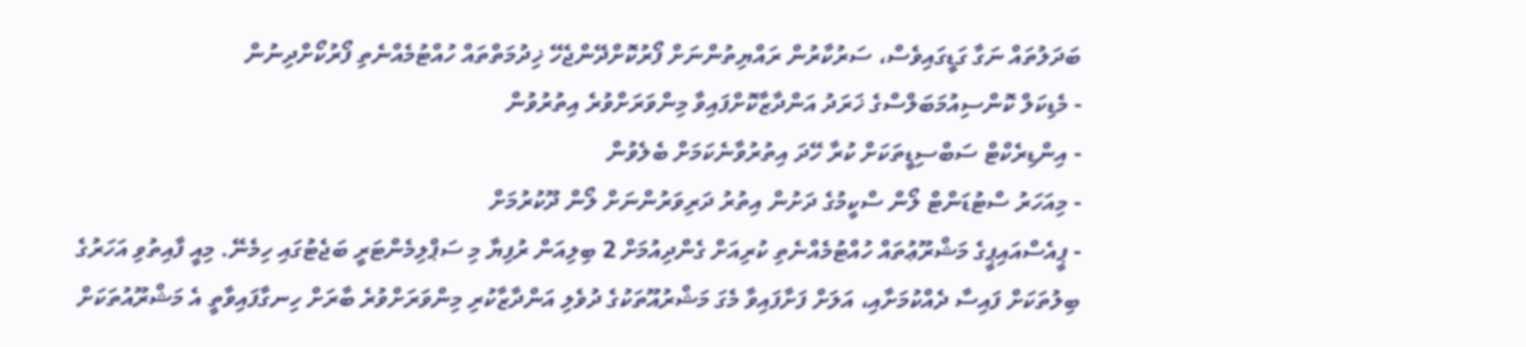ބަދަލުތައް ނަގާ ގަޑީގައިވެސް، ސަރުކާރުން ރައްޔިތުންނަށް ފޯރުކޮށްދޭންޖެހޭ ޚިދުމަތްތައް ހުއްޓުމެއްނެތި ފޯރުކޯށްދިނުން
- މެޑިކަލް ކޮންސިއުމަބަލްސްގެ ޚަރަދު އަންދާޒާކޮށްފައިވާ މިންވަރަށްވުރެ އިތުރުވުން
- އިންޑިރެކްޓް ސަބްސިޑީތަކަށް ކުރާ ހޭދަ އިތުރުވާނެކަމަށް ބެލެވުން
- މިއަހަރު ސްޓުޑަންޓް ލޯން ސްކީމުގެ ދަށުން އިތުރު ދަރިވަރުންނަށް ލޯން ދޫކުރުމަށް
- ޕީއެސްއައިޕީގެ މަޝްރޫޢުތައް ހުއްޓުމެއްނެތި ކުރިއަށް ގެންދިއުމަށް 2 ބިލިއަން ރުފިޔާ މި ސަޕްލިމެންޓަރީ ބަޖެޓުގައި ހިމެނޭ. މިއީ ފާއިތުވި އަހަރުގެ ބިލުތަކަށް ފައިސާ ދެއްކުމަށާއި، އަލަށް ފަށާފައިވާ މެގަ މަޝްރުއޫތަކުގެ ދުވެލި އަންދާޒާކުރި މިންވަރަށްވުރެ ބާރަށް ހިނގާފައިވާތީ އެ މަޝްރޫއުތަކަށް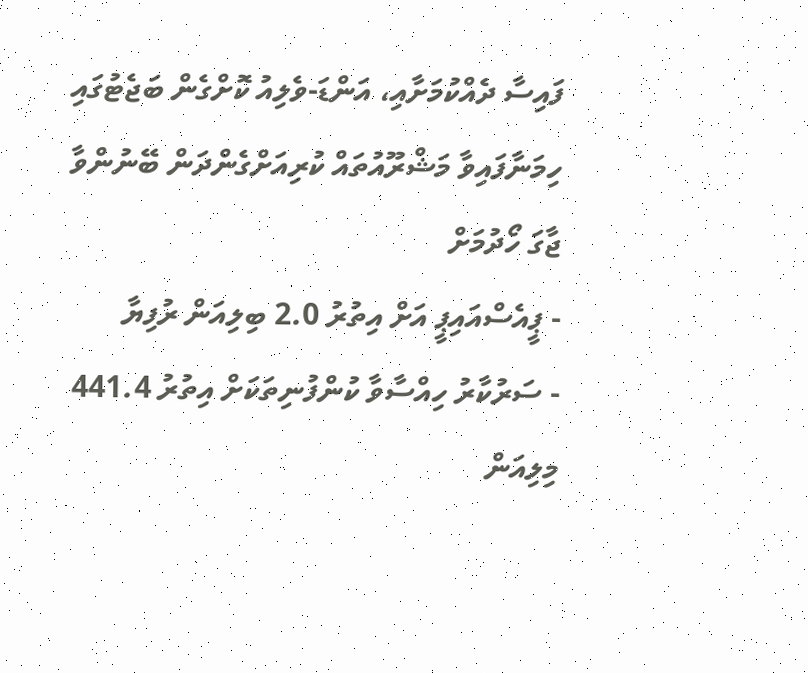ފައިސާ ދެއްކުމަށާއި، އަންޑަ-ވެލިއު ކޮށްގެން ބަޖެޓުގައި ހިމަނާފައިވާ މަޝްރޫއުތައް ކުރިއަށްގެންދަން ބޭނުންވާ ޖާގަ ހޯދުމަށް
- ޕީއެސްއައިޕީ އަށް އިތުރު 2.0 ބިލިއަން ރުފިޔާ
- ސަރުކާރު ހިއްސާވާ ކުންފުނިތަކަށް އިތުރު 441.4 މިލިއަން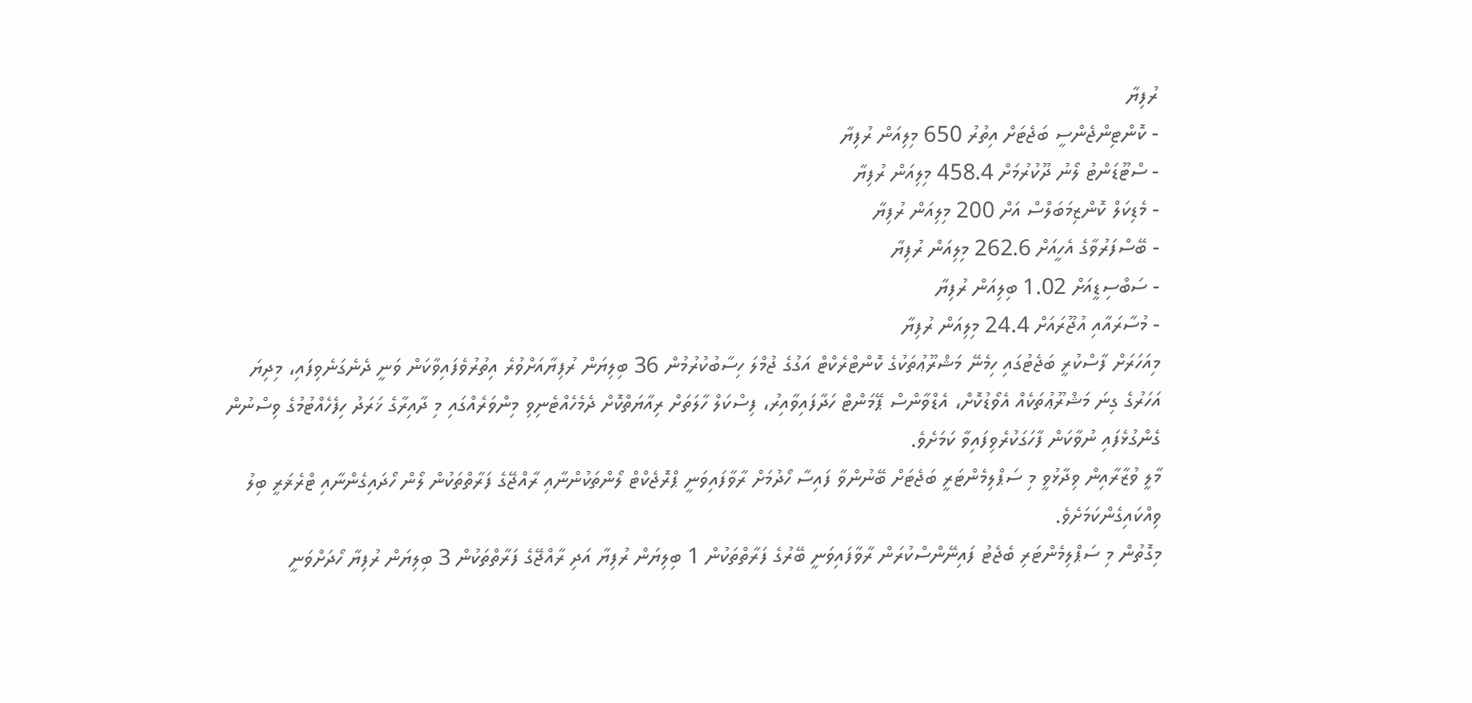ރުފިޔާ
- ކޮންޓިންޖެންސީ ބަޖެޓަށް އިތުރު 650 މިލިއަން ރުފިޔާ
- ސްޓޫޑަންޓު ލޯނު ދޫކުރުމަށް 458.4 މިލިއަން ރުފިޔާ
- މެޑިކަލް ކޮންޒިމަބަލްސް އަށް 200 މިލިއަން ރުފިޔާ
- ބޭސްފަރުވާގެ އެހީއަށް 262.6 މިލިއަން ރުފިޔާ
- ސަބްސިޑީއަށް 1.02 ބިލިއަން ރުފިޔާ
- މުސާރައާއި އުޖޫރައަށް 24.4 މިލިއަން ރުފިޔާ
މިއަހަރަށް ފާސްކުރީ ބަޖެޓުގައި ހިމެނޭ މަޝްރޫޢުތަކުގެ ކޮންޓްރެކްޓް އަގުގެ ޖުމްލަ ހިސާބުކުރުމުން 36 ބިލިޔަން ރުފިޔާއަށްވުރެ އިތުރުވެފައިވާކަން ވަނީ ދެނެގަނެވިފައި، މިދިޔަ އަހަރުގެ ގިނަ މަޝްރޫޢުތަކެއް އެވޯޑުކޮށް، އެޑްވާންސް ޕޭމަންޓް ހަދާފައިވާއިރު، ފިސްކަލް ހާލަތަށް ރިއާޔަތްކޮށް ދެމެހެއްޓެނިވި މިންވަރެއްގައި މި ދާއިރާގެ ޚަރަދު ހިފެހެއްޓުމުގެ ވިސްނުން ގެންގުޅެފައި ނުވާކަން ފާހަގަކުރެވިފައިވާ ކަމަށެވެ.
މާލީ ވުޒާރާއިން ވިދާޅުވީ މި ސަޕްލިމެންޓަރީ ބަޖެޓަށް ބޭނުންވާ ފައިސާ ހޯދުމަށް ރާވާފައިވަނީ ޕްރޮޖެކްޓް ލޯންތަކުންނާއި ރާއްޖޭގެ ފަރާތްތަކުން ލޯން ހޯދައިގެންނާއި ޓްރެޜަރީ ބިލު ވިއްކައިގެންކަމަށެވެ.
މިގޮތުން މި ސަޕްލިމެންޓަރި ބެޖެޓު ފައިނޭންސްކުރަން ރާވާފައިވަނީ ބޭރުގެ ފަރާތްތަކުން 1 ބިލިޔަން ރުފިޔާ އަދި ރާއްޖޭގެ ފަރާތްތަކުން 3 ބިލިޔަން ރުފިޔާ ހޯދަށްވަނީ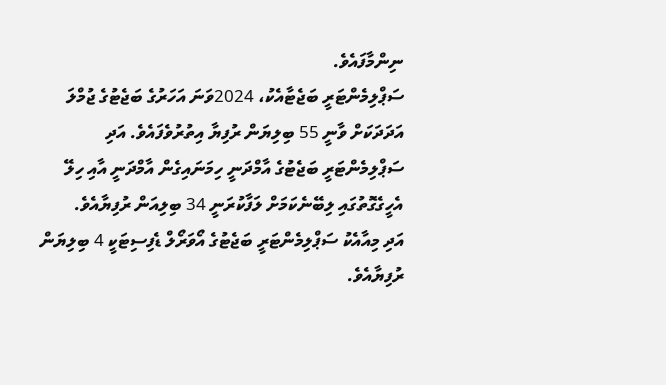ނިންމާފައެވެ.
ސަޕްލިމެންޓަރީ ބަޖެޓާއެކު، 2024ވަނަ އަހަރުގެ ބަޖެޓުގެ ޖުމްލަ އަދަދަކަށް ވާނީ 55 ބިލިޔަން ރުފިޔާ އިތުރުވެފައެވެ. އަދި ސަޕްލިމެންޓަރީ ބަޖެޓުގެ އާމްދަނީ ހިމަނައިގެން އާމްދަނީ އާއި ހިލޭ އެހީގެގޮތުގައި ލިބޭނެކަމަށް ލަފާކުރަނީ 34 ބިލިއަން ރުފިޔާއެވެ.
އަދި މިއާއެކު ސަޕްލިމެންޓަރީ ބަޖެޓުގެ އޯވަރޯލް ޑެފިސިޓަކީ 4 ބިލިޔަން ރުފިޔާއެވެ.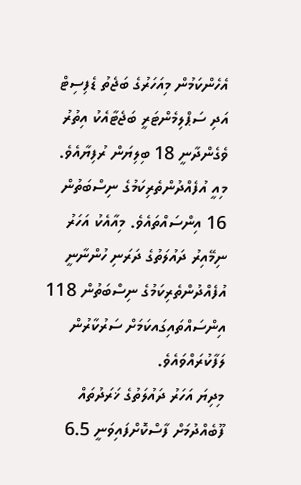އެހެންކަމުން މިއަހަރުގެ ބަޖެތު ޑެފިސިޓް އަދި ސަޕްލިމެންޓަރީ ބަޖެޓާއެކު އިތުރު ވެގެންދާނީ 18 ބިލިޔަން ރުފިޔާއެވެ.
މިއީ އުފެއްދުންތެރިކަމުގެ ނިސްބަތުން 16 އިންސައްތައެވެ. މިއާއެކު އަހަރު ނިމޭއިރު ދައުލަތުގެ ދަރަނި ހުންނާނީ އުފެއްދުންތެރިކަމުގެ ނިސްބަތުން 118 އިންސައްތައިގައކަމަށް ސަރުކާރުން ލަފާކުރައްވައެވެ.
މިދިޔަ އަހަރު ދައުލަތުގެ ޚަރަދުތައް ފޫބެއްދުމަށް ފާސްކޮށްފައިވަނީ 6.5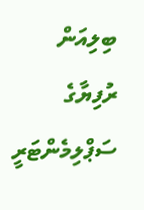ބިލިއަން ރުފިޔާގެ ސަޕްލިމެންޓަރީ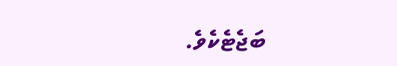ބަޖެޓެކެވެ.